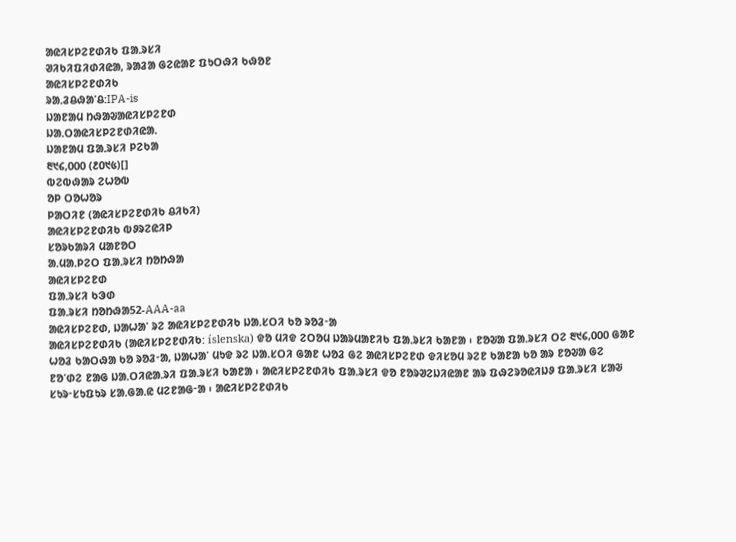ᱟᱭᱤᱥᱞᱮᱱᱰᱤᱠ ᱯᱟᱹᱨᱥᱤ
ᱣᱤᱠᱤᱯᱤᱰᱤᱭᱟ, ᱨᱟᱲᱟ ᱜᱮᱭᱟᱱ ᱯᱩᱛᱷᱤ ᱠᱷᱚᱱ
ᱟᱭᱤᱥᱞᱮᱱᱰᱤᱠ
ᱨᱟᱹᱲᱪᱷᱟᱸᱪ:IPA-is
ᱡᱟᱱᱟᱢ ᱴᱷᱟᱶᱟᱭᱤᱥᱞᱮᱱᱰ
ᱡᱟᱹᱛᱟᱭᱤᱥᱞᱮᱱᱰᱤᱭᱟᱹ
ᱡᱟᱱᱟᱢ ᱯᱟᱹᱨᱥᱤ ᱞᱮᱠᱟ
᱓᱑᱔,᱐᱐᱐ (᱒᱐᱑᱕)[]
ᱵᱮᱵᱷᱟᱨ ᱮᱦᱚᱵ
ᱚᱞ ᱛᱚᱦᱚᱨ
ᱞᱟᱛᱤᱱ (ᱟᱭᱤᱥᱞᱮᱱᱰᱤᱠ ᱪᱤᱠᱤ)
ᱟᱭᱤᱥᱞᱮᱱᱰᱤᱠ ᱵᱽᱨᱮᱭᱤᱞ
ᱥᱚᱨᱠᱟᱨᱤ ᱢᱟᱱᱚᱛ
ᱟᱹᱢᱟᱹᱞᱮᱛ ᱯᱟᱹᱨᱥᱤ ᱴᱚᱴᱷᱟ
ᱟᱭᱤᱥᱞᱮᱱᱰ
ᱯᱟᱹᱨᱥᱤ ᱠᱳᱰ
ᱯᱟᱹᱨᱥᱤ ᱴᱚᱴᱷᱟ52-AAA-aa
ᱟᱭᱤᱥᱞᱮᱱᱰ, ᱡᱟᱦᱟᱸ ᱨᱮ ᱟᱭᱤᱥᱞᱮᱱᱰᱤᱠ ᱡᱟᱹᱥᱛᱤ ᱠᱚ ᱨᱚᱲᱼᱟ
ᱟᱭᱤᱥᱞᱮᱱᱰᱤᱠ (ᱟᱭᱤᱥᱞᱮᱱᱰᱤᱠ: íslenska) ᱫᱚ ᱢᱤᱫ ᱮᱛᱚᱢ ᱡᱟᱨᱢᱟᱱᱤᱠ ᱯᱟᱹᱨᱥᱤ ᱠᱟᱱᱟ ᱾ ᱱᱚᱶᱟ ᱯᱟᱹᱨᱥᱤ ᱛᱮ ᱓᱑᱔,᱐᱐᱐ ᱜᱟᱱ ᱦᱚᱲ ᱠᱟᱛᱷᱟ ᱠᱚ ᱨᱚᱲᱼᱟ, ᱡᱟᱦᱟᱸ ᱢᱩᱫ ᱨᱮ ᱡᱟᱹᱥᱛᱤ ᱜᱟᱱ ᱦᱚᱲ ᱜᱮ ᱟᱭᱤᱥᱞᱮᱱᱰ ᱫᱤᱥᱚᱢ ᱨᱮᱱ ᱠᱟᱱᱟ ᱠᱚ ᱟᱨ ᱱᱚᱶᱟ ᱜᱮ ᱱᱚᱸᱰᱮ ᱱᱟᱜ ᱡᱟᱹᱛᱤᱭᱟᱹᱨᱤ ᱯᱟᱹᱨᱥᱤ ᱠᱟᱱᱟ ᱾ ᱟᱭᱤᱥᱞᱮᱱᱰᱤᱠ ᱯᱟᱹᱨᱥᱤ ᱫᱚ ᱱᱚᱨᱣᱮᱡᱤᱭᱟᱱ ᱟᱨ ᱯᱷᱮᱨᱚᱭᱤᱡᱽ ᱯᱟᱹᱨᱥᱤ ᱥᱟᱶ ᱥᱩᱨᱼᱥᱩᱯᱩᱨ ᱥᱟᱹᱜᱟᱹᱭ ᱢᱮᱱᱟᱜᱼᱟ ᱾ ᱟᱭᱤᱥᱞᱮᱱᱰᱤᱠ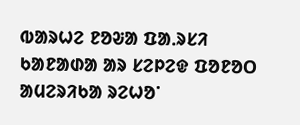ᱵᱟᱨᱦᱮ ᱱᱚᱶᱟ ᱯᱟᱹᱨᱥᱤ ᱠᱟᱱᱟᱰᱟ ᱟᱨ ᱥᱮᱞᱮᱫ ᱯᱚᱱᱚᱛ ᱟᱢᱮᱨᱤᱠᱟ ᱨᱮᱦᱚᱸ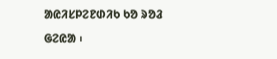ᱟᱭᱤᱥᱞᱮᱱᱰᱤᱠ ᱠᱚ ᱨᱚᱲ ᱜᱮᱭᱟ ᱾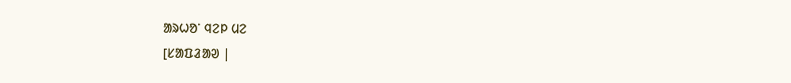ᱟᱨᱦᱚᱸ ᱧᱮᱞ ᱢᱮ
[ᱥᱟᱯᱲᱟᱣ |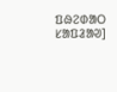ᱯᱷᱮᱰᱟᱛ ᱥᱟᱯᱲᱟᱣ]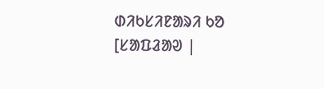ᱰᱤᱠᱥᱤᱱᱟᱨᱤ ᱠᱚ
[ᱥᱟᱯᱲᱟᱣ |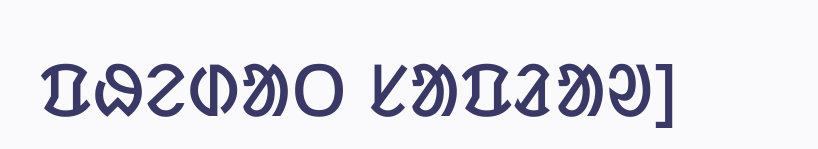ᱯᱷᱮᱰᱟᱛ ᱥᱟᱯᱲᱟᱣ]